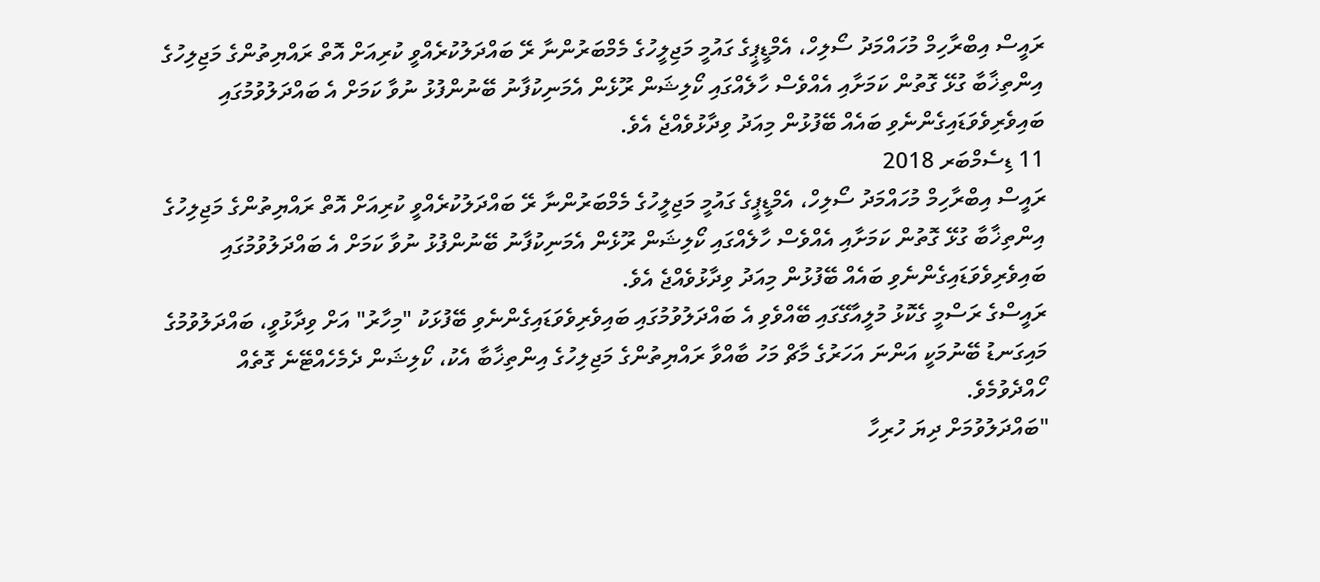ރައީސް އިބްރާހިމް މުހައްމަދު ސޯލިހް، އެމްޑީޕީގެ ގައުމީ މަޖިލީހުގެ މެމްބަރުންނާ ރޭ ބައްދަލުކުރެއްވީ ކުރިއަށް އޮތް ރައްޔިތުންގެ މަޖިލިހުގެ އިންތިޚާބާ ގުޅޭ ގޮތުން ކަމަށާއި އެއްވެސް ހާލެއްގައި ކޯލިޝަން ރޫޅެން އެމަނިކުފާނު ބޭނުންފުޅު ނުވާ ކަމަށް އެ ބައްދަލުވުމުގައި ބައިވެރިވެވަޑައިގެންނެވި ބައެއް ބޭފުޅުން މިއަދު ވިދާޅުވެއްޖެ އެވެ.
11 ޑިސެމްބަރ 2018
ރައީސް އިބްރާހިމް މުހައްމަދު ސޯލިހް، އެމްޑީޕީގެ ގައުމީ މަޖިލީހުގެ މެމްބަރުންނާ ރޭ ބައްދަލުކުރެއްވީ ކުރިއަށް އޮތް ރައްޔިތުންގެ މަޖިލިހުގެ އިންތިޚާބާ ގުޅޭ ގޮތުން ކަމަށާއި އެއްވެސް ހާލެއްގައި ކޯލިޝަން ރޫޅެން އެމަނިކުފާނު ބޭނުންފުޅު ނުވާ ކަމަށް އެ ބައްދަލުވުމުގައި ބައިވެރިވެވަޑައިގެންނެވި ބައެއް ބޭފުޅުން މިއަދު ވިދާޅުވެއްޖެ އެވެ.
ރައީސްގެ ރަސްމީ ގެކޮޅު މުލީއާގޭގައި ބޭއްވެވި އެ ބައްދަލުވުމުގައި ބައިވެރިވެވަޑައިގެންނެވި ބޭފުޅަކު "މިހާރު" އަށް ވިދާޅުވީ، ބައްދަލުވުމުގެ މައިގަނޑު ބޭނުމަކީ އަންނަ އަހަރުގެ މާޗް މަހު ބާއްވާ ރައްޔިތުންގެ މަޖިލިހުގެ އިންތިޚާބާ އެކު، ކޯލިޝަން ދެމެހެއްޓޭނެ ގޮތެއް ހޯއްދެވުމެވެ.
"ބައްދަލުވުމަށް ދިޔަ ހުރިހާ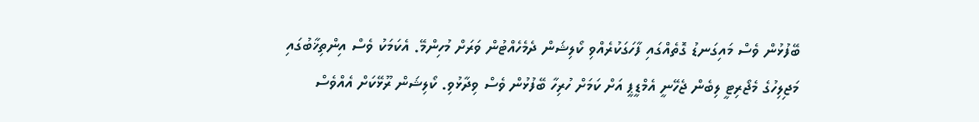ބޭފުޅުން ވެސް މައިގަނޑު ގޮތެއްގައި ފާހަގަކުރެއްވި ކޯލިޝަން ދެމެހެއްޓުން ވަރަށް މުހިންމޭ. އެކަމަކު ވެސް އިންތިޚާބުގައި މަޖިލިހުގެ މެޖޯރިޓީ ލިބެން ޖެހޭނީ އެމްޑީޕީ އަށް ކަމަށް ހުރިހާ ބޭފުޅުން ވެސް ވިދާޅުވި. ކޯލިޝަން ރޫޅޭކަށް އެއްވެސް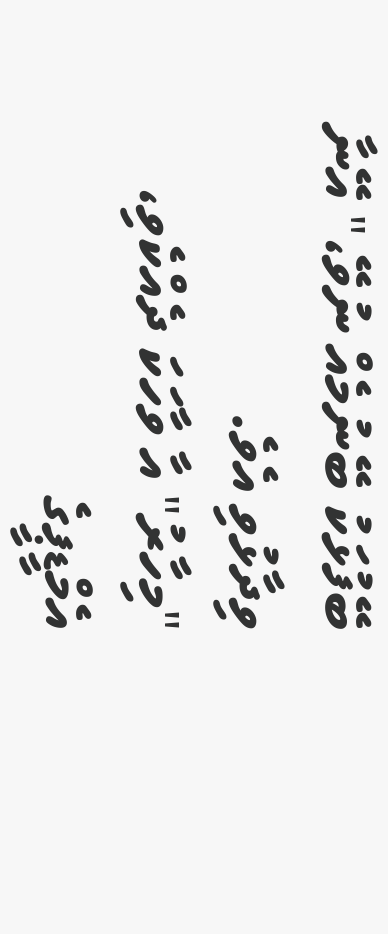ބޭފުޅަކު ބޭނުމެއް ނުވޭ،" އޭނާ ވިދާޅުވި އެވެ.
"މިހާރު" އާ ވާހަކަ ދެއްކެވި، އެމްޑީޕީގެ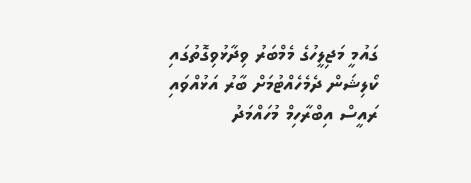ގައުމީ މަޖިލީހުގެ މެމްބަރު ވިދާޅުވިގޮތުގައި ކޯލިޝަން ދެމެހެއްޓުމަށް ބާރު އަޅުއްވައި ރައީސް އިބްރާހިމް މުހައްމަދު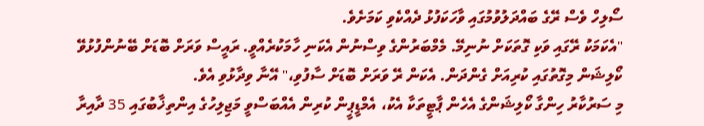ސޯލިހް ވެސް ރޭގެ ބައްދަލުވުމުގައި ވާހަކަފުޅު ދެއްކެވި ކަމަށެވެ.
"އެކަމަކު ރޭގައި ވަކި ގޮތަކަށް ނުނިމޭ. މެމްބަރުންގެ ވިސްނުން އެކަނި ހާމަކުރެއްވީ. ރައީސް ވަރަށް ބޮޑަށް ބޭނުންފުޅުވޭ ކޯލިޝަން މިގޮތުގައި ކުރިއަށް ގެންދަން. އެކަން ރޭ ވަރަށް ބޮޑަށް ސާފުވި،" އޭނާ ވިދާޅުވި އެވެ.
މި ސަރުކާރު ހިންގާ ކޯލިޝަންގެ އެހެން ޕާޓީތަކާ އެކު، އެމްޑީޕީން ކުރިން އެއްބަސްވީ މަޖިލިހުގެ އިންތިޚާބުގައި 35 ދާއިރާ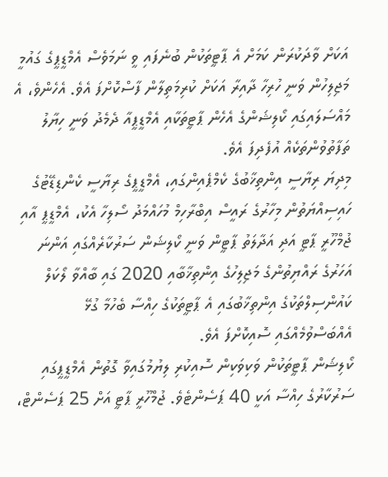އަކަށް ވާދަކުރަން ކަމަށް އެ ޕާޓީތަކުން ބުނެފައި ވީ ނަމަވެސް އެމްޑީޕީގެ ގައުމީ މަޖިލިހުން ވަނީ ހުރިހާ ދާއިރާ އަކަށް ކުރިމަތިލާން ފާސްކޮށްފަ އެވެ. އެހެންވެ، އެ މައްސަލައިގައި ކޯލިޝަންގެ އެހެން ޕާޓީތަކާއި އެމްޑީޕީއާ ދެމެދު ވަނީ ހިޔާލު ތަފާތުވުންތަކެއް އުފެދިފަ އެވެ.
މިދިޔަ ރިޔާސީ އިންތިޚާބުގެ ކެމްޕެއިންގައި، އެމްޑީޕީގެ ރިޔާސީ ކެންޑިޑޭޓުގެ ހައިސިއްޔަތުން މިހާރުގެ ރައީސް އިބްރާހިމް މުހައްމަދު ސޯލިހާ އެކު، އެމްޑީޕީ އާއި ޖުމްހޫރީ ޕާޓީ އަދި އަދާލަތު ޕާޓީން ވަނީ ކޯލިޝަން ސަރުކާރެއްގައި އަންނަ އަހަރުގެ ރައްޔިތުންގެ މަޖިލިހުގެ އިންތިޚާބާއި 2020 ގައި ބާއްވާ ލޯކަލް ކައުންސިލްތަކުގެ އިންތިޚާބުގައި އެ ޕާޓީތަކުގެ ހިއްސާ ބެހުމާ ގުޅޭ އެއްބަސްވުމެއްގައި ސޮއިކޮށްފަ އެވެ.
ކޯލިޝަން ޕާޓީތަކުން ވަކިވަކިން ސޮއިކުރި ލިޔުމުގައިވާ ގޮތުން އެމްޑީޕީގައި ސަރުކާރުގެ ހިއްސާ އަކީ 40 ޕަސެންޓެވެ. ޖުމްހޫރީ ޕާޓީ އަށް 25 ޕަސެންޓް،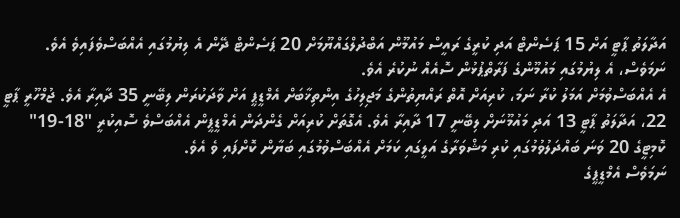އަދާލަތު ޕާޓީ އަށް 15 ޕަސެންޓް އަދި ކުރީގެ ރައީސް މައުމޫން އަބްދުލްގައްޔޫމަށް 20 ޕަސެންޓް ދޭން އެ ލިޔުމުގައި އެއްބަސްވެފައިވެ އެވެ. ނަމަވެސް، އެ ލިޔުމުގައި މައުމޫންގެ ފަރާތްޕުޅުން ސޮއެއް ނުކުރެ އެވެ.
އެ އެއްބަސްވުމަށް އަމަލު ކުރާ ނަމަ، ކުރިއަށް އޮތް ރައްޔިތުންގެ މަޖިލިހުގެ އިންތިޚާބަށް އެމްޑީޕީ އަށް ވާދަކުރަން ލިބޭނީ 35 ދާއިރާ އެވެ. ޖުމްހޫރީ ޕާޓީ 22، އަދާލަތު ޕާޓީ 13 އަދި މައުމޫނަށް ލިބޭނީ 17 ދާއިރާ އެވެ. އެގޮތަށް ކުރިއަށް ގެންދަން އެމްޑީޕީން އެއްބަސްވެ ސޮއިކުރީ "18-19" ކޮމިޓީގެ 20 ވަނަ ބައްދަލުވުމުގައި ކުރި މަޝްވަރާގެ އަލީގައި ކަމަށް އެއްބަސްވުމުގައި ބަޔާން ކޮށްފައި ވެ އެވެ.
ނަމަވެސް އެމްޑީޕީގެ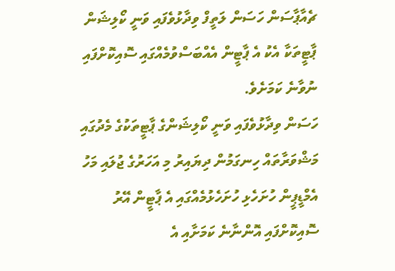ޗެއާޕާސަން ހަސަން ލަތީފް ވިދާޅުވެފައި ވަނީ ކޯލިޝަން ޕާޓީތަކާ އެކު އެ ޕާޓީން އެއްބަސްވުމެއްގައި ސޮއިކޮށްފައި ނުވާނެ ކަމަށެވެ.
ހަސަން ވިދާޅުވެފައި ވަނީ ކޯލިޝަންގެ ޕާޓީތަކުގެ މެދުގައި މަޝްވަރާތައް ހިނގަމުން ދިޔައިރު މި އަހަރުގެ ޖުލައި މަހު އެމްޑީޕީން ހުށަހެޅި ހުށަހެޅުމެއްގައި އެ ޕާޓީން އޭރު ސޮއިކޮށްފައި އޮންނާނެ ކަމަށާއި އެ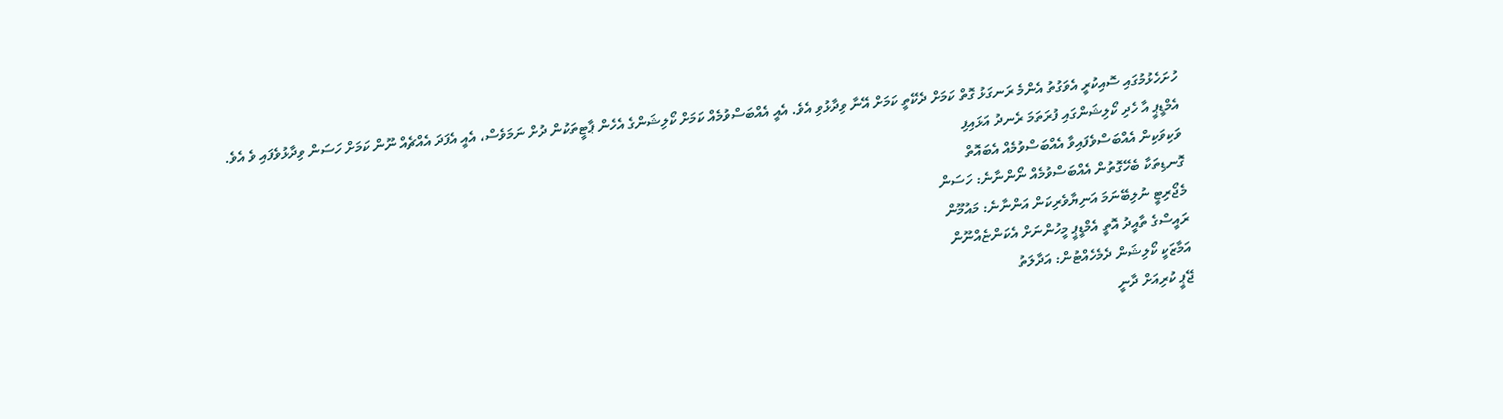ހުށަހެޅުމުގައި ސޮއިކުރީ އެވަގުތު އެންމެ ރަނގަޅު ގޮތް ކަމަށް ދެކޭތީ ކަމަށް އޭނާ ވިދާޅުވި އެވެ. އެއީ އެއްބަސްވުމެއް ކަމަށް ކޯލިޝަންގެ އެހެން ޕާޓީތަކުން ދުށް ނަމަވެސް، އެއީ އެފަދަ އެއްޗެއް ނޫން ކަމަށް ހަސަން ވިދާޅުވެފައި ވެ އެވެ.
އެމްޑީޕީ އާ ހެދި ކޯލިޝަންގައި ފުރަތަމަ ރެނދު އަޅައިފި
ވަކިވަކިން އެއްބަސްވެފައިވާ އެއްބަސްވުމެއް އެބައޮތް
ގޮނޑިތަކާ ބެހޭގޮތުން އެއްބަސްވުމެއް ނޯންނާނެ: ހަސަން
މެޖޯރިޓީ ނުލިބޭނަމަ އަނިޔާވެރިކަން އަންނާނެ: މައުމޫން
ރައީސްގެ ތާއީދު އޮތީ އެމްޑީޕީ މީހުންނަށް އެކަންޏެއްނޫން
އަމާޒަކީ ކޯލިޝަން ދެމެހެއްޓުން: އަދާލަތު
ޖޭޕީ ކުރިއަށް ދާނީ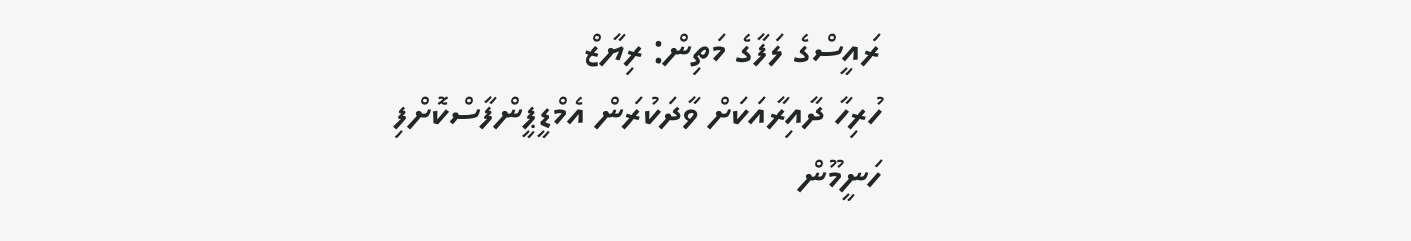ރައީސްގެ ލަފާގެ މަތިން: ރިޔާޒް
ހުރިހާ ދާއިރާއަކަށް ވާދަކުރަން އެމްޑީޕީންފާސްކޮށްފި
ހަނީމޫން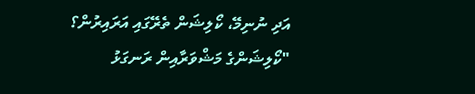އަދި ނުނިމޭ، ކޯލިޝަން ތެރޭގައި އަރައިރުން؟
"ކޯލިޝަންގެ މަޝްވަރާއިން ރަނގަޅު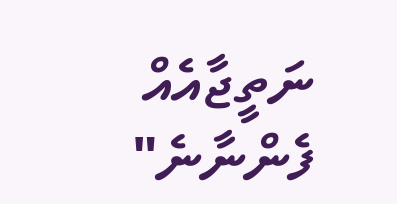ނަތީޖާއެއް ފެންނާނެ"